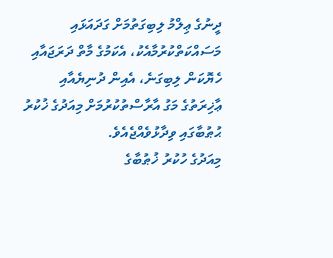ދީނުގެ ޢިލްމު ލިބިގަތުމަށް ގަދައަޅައި މަސައްކަތްކުރުމާއެކު، އެކަމުގެ މާތް ދަރަޖައާއި ހެޔޮކަން ލިބިގަނެ، އެއިން ދުނިޔެއާއި ޢާޚިރަތުގެ މަގު އާރާސްތުކުރުމަށް މިއަދުގެ ޚުކުރު ޙުޠުބާގައި ވިދާޅުވެއްޖެއެވެ.
މިއަދުގެ ހުކުރު ޚުޠުބާގެ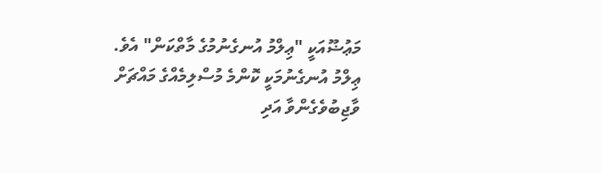މަޢުޟޫއަކީ "ޢިލްމު އުނގެނުމުގެ މާތްކަން" އެވެ.
ޢިލްމު އުނގެނުމަކީ ކޮންމެ މުސްލިމެއްގެ މައްޗަށް ވާޖިބުވެގެންވާ އަދި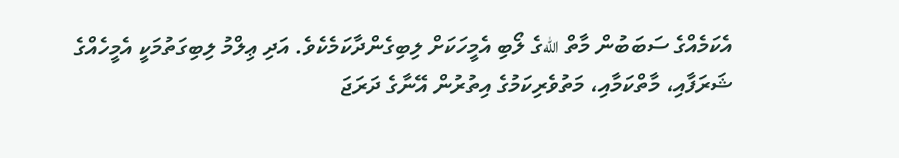އެކަމެއްގެ ސަބަބުން މާތް اللهގެ ލޯބި އެމީހަކަށް ލިބިގެންދާކަމެކެވެ. އަދި ޢިލްމު ލިބިގަތުމަކީ އެމީހެއްގެ ޝަރަފާއި، މާތްކަމާއި، މަތުވެރިކަމުގެ އިތުރުން އޭނާގެ ދަރަޖަ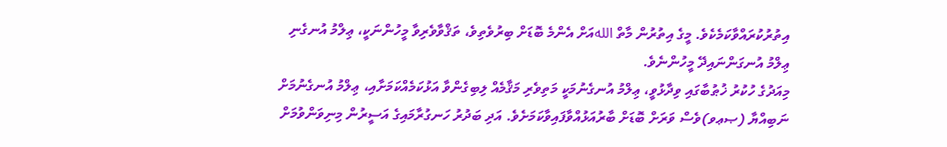އިތުރުކުރައްވާކަމެކެވެ. މީގެ އިތުރުން މާތް اللهއަށް އެންމެ ބޮޑަށް ބިރުވެތިވެ، ތަޤްވާވެރިވާ މީހުންނަކީ، ޢިލްމު އުނގެނި ޢިލްމު އުނގަންނައިދޭ މީހުންނެވެ.
މިއަދުގެ ހުކުރު ޚުޠުބާގައި ވިދާޅުވީ، ޢިލްމު އުނގެނުމަކީ މަތިވެރި މަޤާމެއް ލިބިގެންވާ އަޅުކަމެއްކަމަށާއި، ޢިލްމު އުނގެނުމަށް ނަބިއްޔާ (ޞޢވ)ވެސް ވަރަށް ބޮޑަށް ބާރުއަޅުއްވާފައިވާކަމަށެވެ. އަދި ބަދުރު ހަނގުރާމައިގެ އަސީރުން މިނިވަންވުމަށް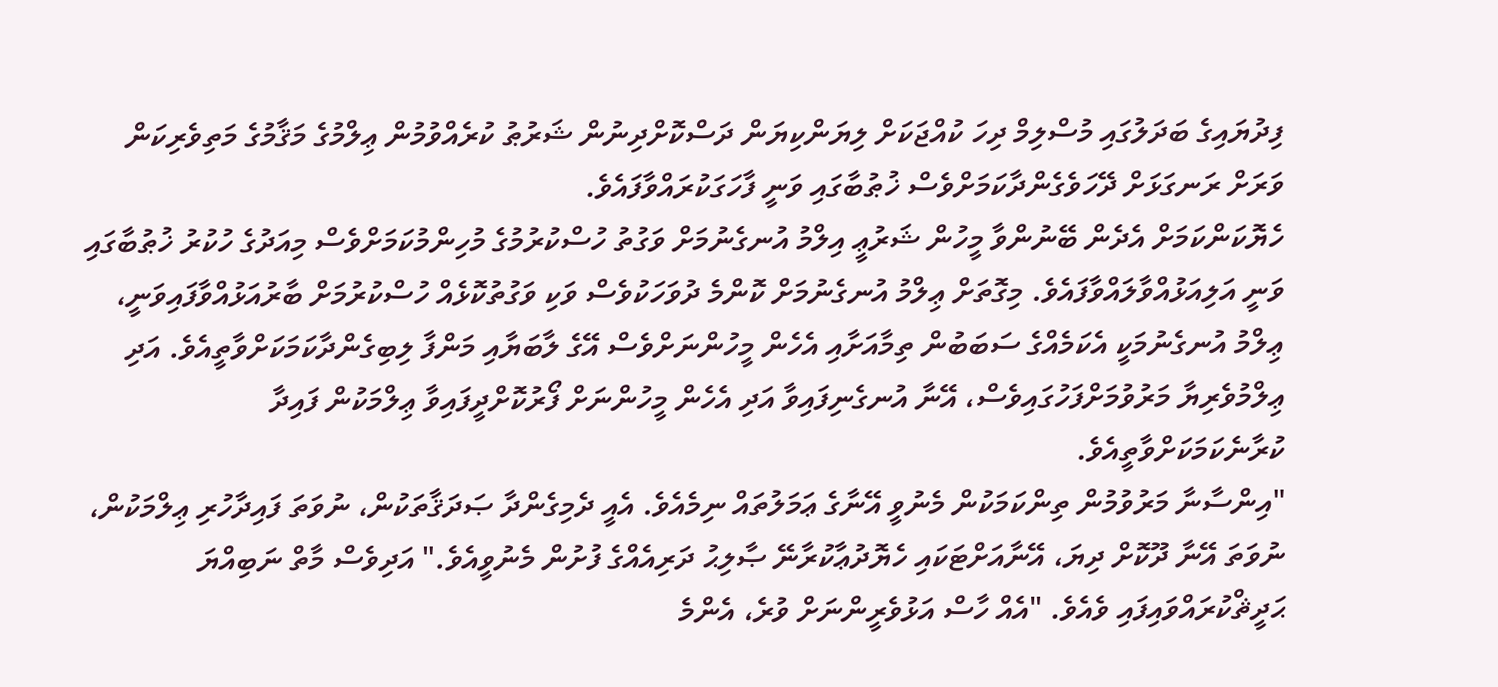ފިދުޔައިގެ ބަދަލުގައި މުސްލިމް ދިހަ ކުއްޖަކަށް ލިޔަންކިޔަން ދަސްކޮށްދިނުން ޝަރުޠު ކުރެއްވުމުން ޢިލްމުގެ މަޤާމުގެ މަތިވެރިކަން ވަރަށް ރަނގަޅަށް ދޭހަވެގެންދާކަމަށްވެސް ޚުޠުބާގައި ވަނީ ފާހަގަކުރައްވާފައެވެ.
ހެޔޮކަންކަމަށް އެދެން ބޭނުންވާ މީހުން ޝަރުޢީ އިލްމު އުނގެނުމަށް ވަގުތު ހުސްކުރުމުގެ މުހިންމުކަމަށްވެސް މިއަދުގެ ހުކުރު ޚުޠުބާގައި ވަނީ އަލިއަޅުއްވާލައްވާފައެވެ. މިގޮތަށް ޢިލްމު އުނގެނުމަށް ކޮންމެ ދުވަހަކުވެސް ވަކި ވަގުތުކޮޅެއް ހުސްކުރުމަށް ބާރުއަޅުއްވާފައިވަނީ، ޢިލްމު އުނގެނުމަކީ އެކަމެއްގެ ސަބަބުން ތިމާއަށާއި އެހެން މީހުންނަށްވެސް އޭގެ ލާބަޔާއި މަންފާ ލިބިގެންދާކަމަކަށްވާތީއެވެ. އަދި ޢިލްމުވެރިޔާ މަރުވުމަށްފަހުގައިވެސް، އޭނާ އުނގެނިފައިވާ އަދި އެހެން މީހުންނަށް ފޯރުކޮށްދީފައިވާ ޢިލްމަކުން ފައިދާ ކުރާނެކަމަކަށްވާތީއެވެ.
"އިންސާނާ މަރުވުމުން ތިންކަމަކުން މެނުވީ އޭނާގެ ޢަމަލުތައް ނިމެއެވެ. އެއީ ދެމިގެންދާ ޞަދަޤާތަކުން، ނުވަތަ ފައިދާހުރި ޢިލްމަކުން، ނުވަތަ އޭނާ ދޫކޮށް ދިޔަ، އޭނާއަށްޓަކައި ހެޔޮދުޢާކުރާނޭ ޞާލިޙު ދަރިއެއްގެ ފުށުން މެނުވީއެވެ." އަދިވެސް މާތް ނަބިއްޔަ ޙަދީޘްކުރައްވައިފައި ވެއެވެ. "އެއް ހާސް އަޅުވެރީންނަށް ވުރެ، އެންމެ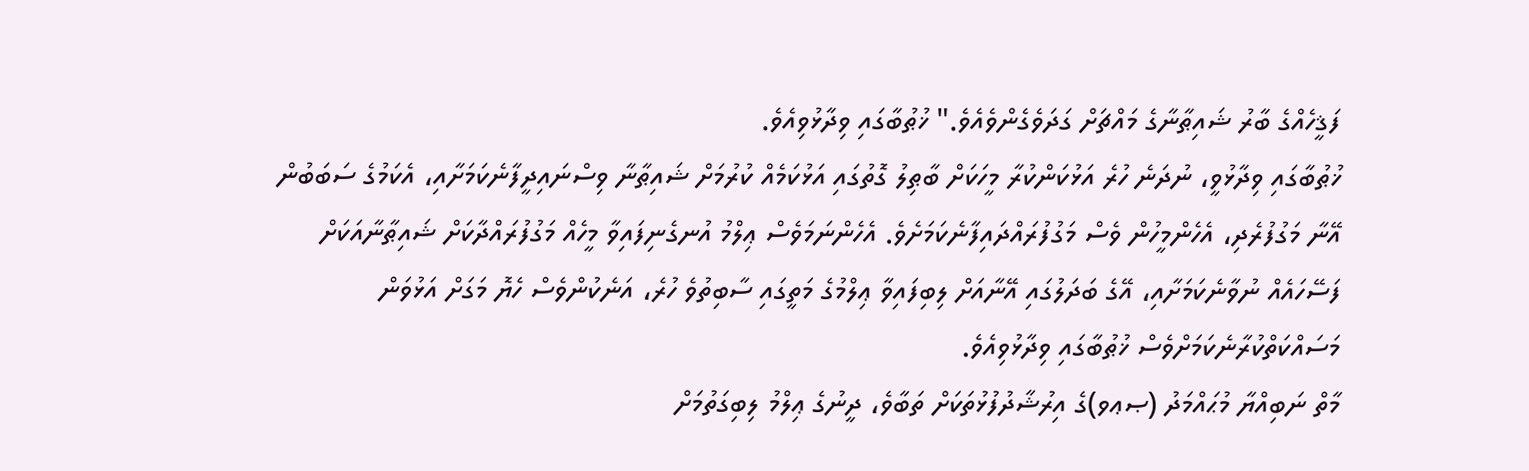ފަޤީހެއްގެ ބާރު ޝައިޠާނާގެ މައްޗަށް ގަދަވެގެންވެއެވެ." ޚުޠުބާގައި ވިދާޅުވިއެވެ.
ޚުޠުބާގައި ވިދާޅުވީ، ނުދަނެ ހުރެ އަޅުކަންކުރާ މީހަކަށް ބާޠިލު ގޮތުގައި އަޅުކަމެއް ކުރުމަށް ޝައިޠާނާ ވިސްނައިދީފާނެކަމަށާއި، އެކަމުގެ ސަބަބުން އޭނާ މަގުފުރެދި، އެހެންމީހުން ވެސް މަގުފުރައްދައިފާނެކަމަށެވެ. އެހެންނަމަވެސް ޢިލްމު އުނގެނިފައިވާ މީހެއް މަގުފުރައްދާކަށް ޝައިޠާނާއަކަށް ފަސޭހައެއް ނުވާނެކަމަށާއި، އޭގެ ބަދަލުގައި އޭނާއަށް ލިބިފައިވާ ޢިލްމުގެ މަތީގައި ސާބިތުވެ ހުރެ، އަނެކުންވެސް ހެޔޮ މަގަށް އަޅުވަން މަސައްކަތްކުރާނެކަމަށްވެސް ޚުޠުބާގައި ވިދާޅުވިއެވެ.
މާތް ނަބިއްޔާ މުޙައްމަދު (ޞޢވ)ގެ އިރުޝާދުފުޅުތަކަށް ތަބާވެ، ދީނުގެ ޢިލްމު ލިބިގަތުމަށް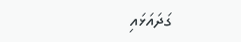ގަދައަޅައި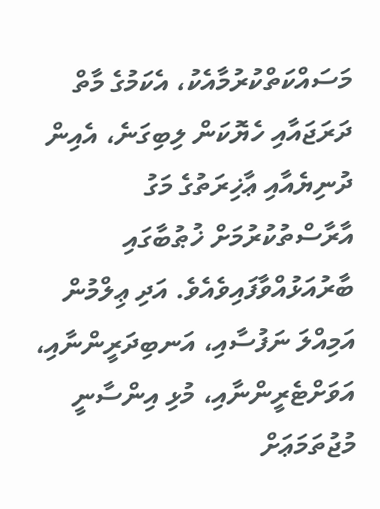މަސައްކަތްކުރުމާއެކު، އެކަމުގެ މާތް ދަރަޖައާއި ހެޔޮކަން ލިބިގަނެ، އެއިން ދުނިޔެއާއި ޢާޚިރަތުގެ މަގު އާރާސްތުކުރުމަށް ޚުޠުބާގައި ބާރުއަޅުއްވާފައިވެއެވެ. އަދި ޢިލްމުން އަމިއްލަ ނަފުސާއި، އަނބިދަރީންނާއި، އަވަށްޓެރީންނާއި، މުޅި އިންސާނީ މުޖުތަމަޢަށް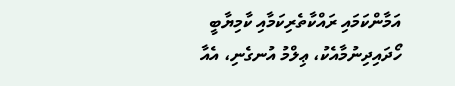އަމާންކަމައި ރައްކާތެރިކަމާއި ކާމިޔާބީ ހޯދައިދިނުމާއެކު، ޢިލްމު އުނގެނި، އެއާ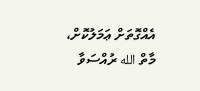އެއްގޮތަށް ޢަމަލުކޮށް، މާތް الله ރުއްސަވާ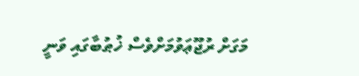މަގަށް ރުޖޫޢަވުމަށްވެސް ޚުޠުބާގައި ވަނީ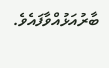ބާރުއަޅުއްވާފައެވެ.